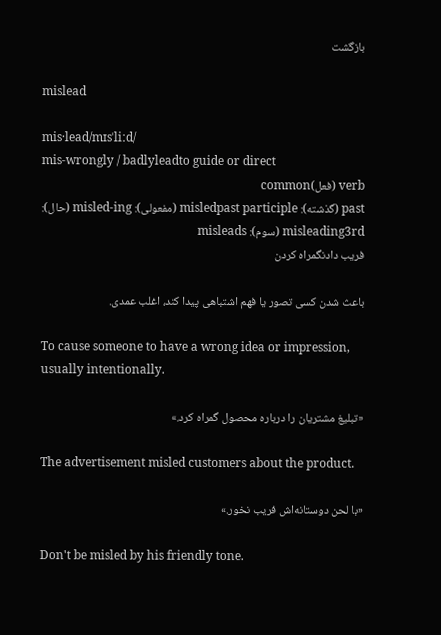بازگشت

mislead

mis·lead/mɪsˈliːd/
mis-wrongly / badlyleadto guide or direct
verb (فعل)common
past (گذشته): misledpast participle (مفعولی): misled-ing (حال): misleading3rd (سوم): misleads
فریب دادنگمراه کردن

باعث شدن کسی تصور یا فهم اشتباهی پیدا کند، اغلب عمدی.

To cause someone to have a wrong idea or impression, usually intentionally.

«تبلیغ مشتریان را درباره محصول گمراه کرد.»

The advertisement misled customers about the product.

«با لحن دوستانه‌اش فریب نخور.»

Don't be misled by his friendly tone.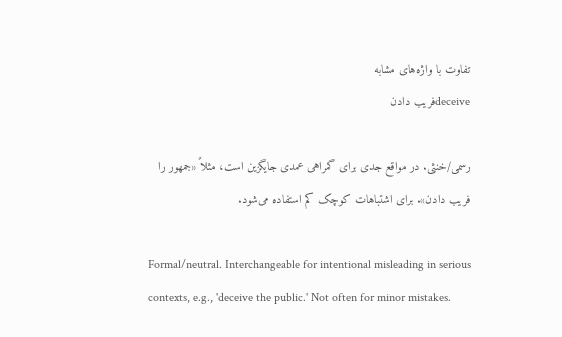تفاوت با واژه‌های مشابه
deceiveفریب دادن

رسمی/خنثی. در مواقع جدی برای گمراهی عمدی جایگزین است، مثلاً «جمهور را فریب دادن». برای اشتباهات کوچک کم استفاده می‌شود.

Formal/neutral. Interchangeable for intentional misleading in serious contexts, e.g., 'deceive the public.' Not often for minor mistakes.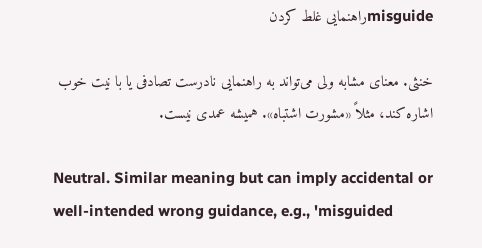misguideراهنمایی غلط کردن

خنثی. معنای مشابه ولی می‌تواند به راهنمایی نادرست تصادفی یا با نیت خوب اشاره کند، مثلاً «مشورت اشتباه». همیشه عمدی نیست.

Neutral. Similar meaning but can imply accidental or well-intended wrong guidance, e.g., 'misguided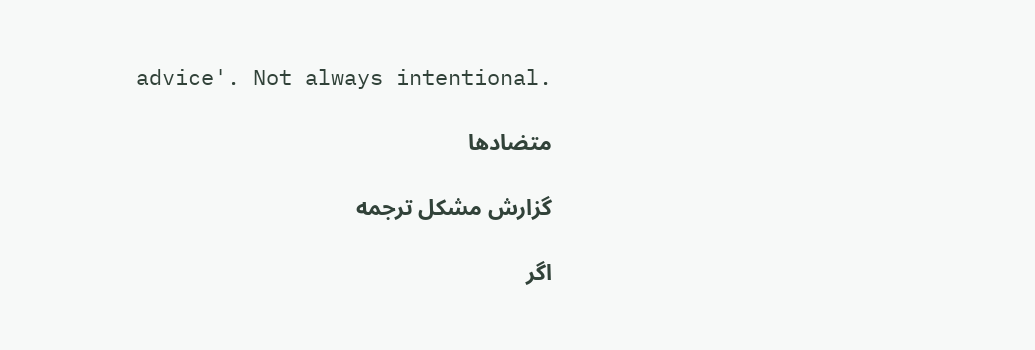advice'. Not always intentional.

متضادها

گزارش مشکل ترجمه

اگر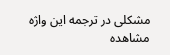مشکلی در ترجمه این واژه مشاهده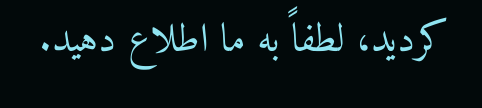کردید، لطفاً به ما اطلاع دهید.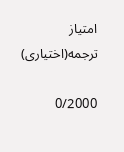امتیاز ترجمه(اختیاری)

0/2000